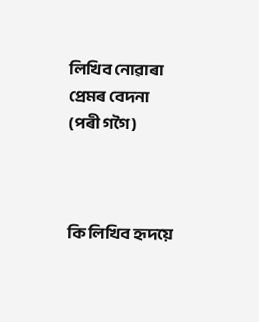লিখিব নোৱাৰা প্ৰেমৰ বেদনা (পৰী গগৈ)



কি লিখিব হৃদয়ে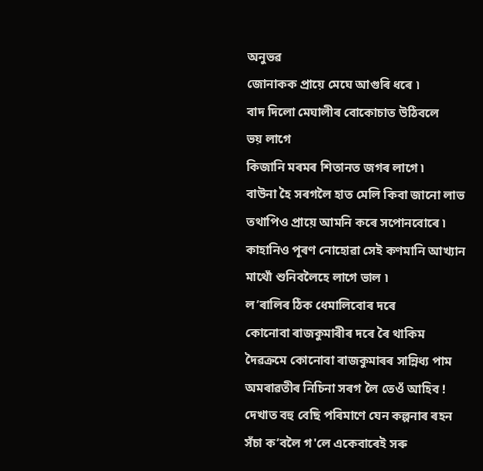অনুভৱ
জোনাকক প্ৰায়ে মেঘে আগুৰি ধৰে ৷
বাদ দিলো মেঘালীৰ বোকোচাত উঠিবলে
ভয় লাগে
কিজানি মৰমৰ শিতানত জগৰ লাগে ৷
বাউনা হৈ সৰগলৈ হাত মেলি কিবা জানো লাভ
তথাপিও প্ৰায়ে আমনি কৰে সপোনবোৰে ৷
কাহানিও পূৰণ নোহোৱা সেই কণমানি আখ্যান
মাথোঁ শুনিবলৈহে লাগে ভাল ৷
ল’ৰালিৰ ঠিক ধেমালিবোৰ দৰে
কোনোবা ৰাজকুমাৰীৰ দৰে ৰৈ থাকিম
দৈৱক্ৰমে কোনোবা ৰাজকুমাৰৰ সান্নিধ্য পাম
অমৰাৱতীৰ নিচিনা সৰগ লৈ তেওঁ আহিব !
দেখাত বহু বেছি পৰিমাণে যেন কল্পনাৰ ৰহন
সঁচা ক’বলৈ গ'লে একেবাৰেই সৰু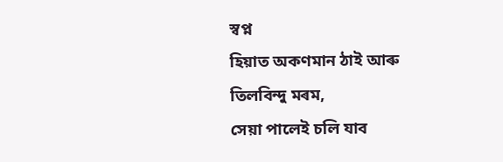স্বপ্ন
হিয়াত অকণমান ঠাই আৰু তিলবিন্দু মৰম,
সেয়া পালেই চলি যাব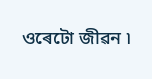ওৰেটো জীৱন ৷